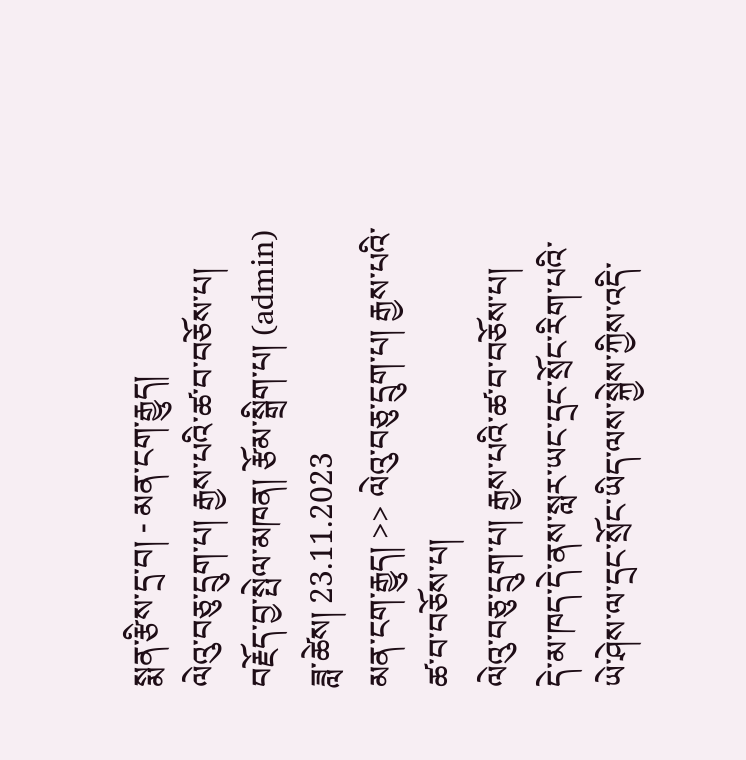སྨན་རྩིས་དྲ་བ། - མན་ངག་རྒྱུད།
ལེའུ་བཅུ་དྲུག་པ། རྒྱས་པའི་ཚ་བ་བཅོས་པ།
བརྗོད་བྱ་སྤེལ་མཁན། རྩོམ་སྒྲིག་པ། (admin) ཟླ་ཚེས། 23.11.2023
མན་ངག་རྒྱུད། >> ལེའུ་བཅུ་དྲུག་པ། རྒྱས་པའི་ཚ་བ་བཅོས་པ།
ལེའུ་བཅུ་དྲུག་པ། རྒྱས་པའི་ཚ་བ་བཅོས་པ།
དེ་མ་ཁད་དེ་ནས་སླར་ཡང་དྲང་སྲོང་རིག་པའི་ཡེ་ཤེས་ལ་དྲང་སྲོང་ཡིད་ལས་སྐྱེས་ཀྱིས་འདི་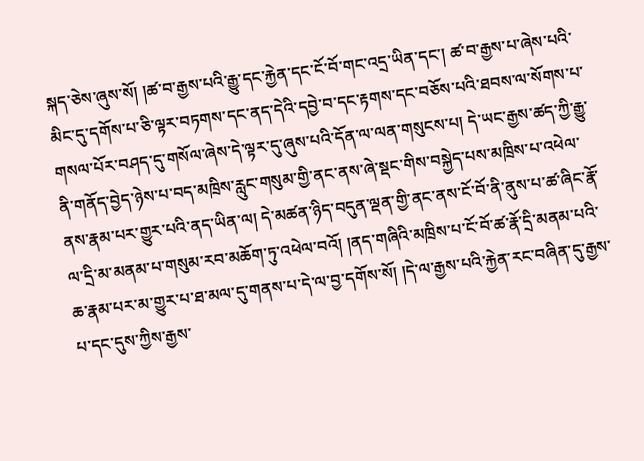སྐད་ཅེས་ཞུས་སོ། །ཚ་བ་རྒྱས་པའི་རྒྱུ་དང་རྐྱེན་དང་ངོ་བོ་གང་འདྲ་ཡིན་དང་། ཚ་བ་རྒྱས་པ་ཞེས་པའི་མིང་དུ་དགོས་པ་ཅི་ལྟར་བཏགས་དང་ནད་དེའི་དབྱེ་བ་དང་རྟགས་དང་བཅོས་པའི་ཐབས་ལ་སོགས་པ་གསལ་པོར་བཤད་དུ་གསོལ་ཞེས་དེ་ལྟར་དུ་ཞུས་པའི་དོན་ལ་ལན་གསུངས་པ། དེ་ཡང་རྒྱས་ཚད་ཀྱི་རྒྱུ་ནི་གནོད་བྱེད་ཉེས་པ་བད་མཁྲིས་རླུང་གསུམ་གྱི་ནང་ནས་ཞེ་སྡང་གིས་བསྐྱེད་པས་མཁྲིས་པ་འཕེལ་ནས་རྣམ་པར་གྱུར་པའི་ནད་ཡིན་ལ། དེ་མཚན་ཉིད་བདུན་ལྡན་གྱི་ནང་ནས་ངོ་བོ་ནི་ནུས་པ་ཚ་ཞིང་རྣོ་ལ་དྲི་མ་མནམ་པ་གསུམ་རབ་མཆོག་ཏུ་འཕེལ་བའོ། །ནད་གཞིའི་མཁྲིས་པ་ངོ་བོ་ཚ་རྣོ་དྲི་མནམ་པའི་ཆ་རྣམ་པར་མ་གྱུར་པ་ཐ་མལ་དུ་གནས་པ་དེ་ལ་བྱ་དགོས་སོ། །དེ་ལ་རྒྱས་པའི་རྐྱེན་རང་བཞིན་དུ་རྒྱས་པ་དང་དུས་ཀྱིས་རྒྱས་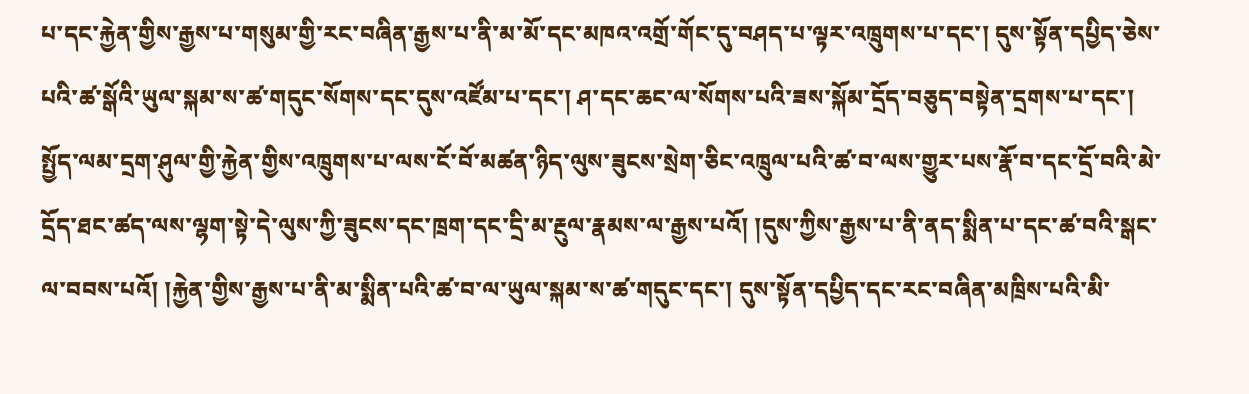པ་དང་རྐྱེན་གྱིས་རྒྱས་པ་གསུམ་གྱི་རང་བཞིན་རྒྱས་པ་ནི་མ་མོ་དང་མཁའ་འགྲོ་གོང་དུ་བཤད་པ་ལྟར་འཁྲུགས་པ་དང་། དུས་སྟོན་དཔྱིད་ཅེས་པའི་ཚ་སྒོའི་ཡུལ་སྐམ་ས་ཚ་གདུང་སོགས་དང་དུས་འཛོམ་པ་དང་། ཤ་དང་ཆང་ལ་སོགས་པའི་ཟས་སྐོམ་དྲོད་བཅུད་བསྟེན་དྲགས་པ་དང་། སྤྱོད་ལམ་དྲག་ཤུལ་གྱི་རྐྱེན་གྱིས་འཁྲུགས་པ་ལས་ངོ་བོ་མཚན་ཉིད་ལུས་ཟུངས་སྲེག་ཅིང་འཁྲུལ་པའི་ཚ་བ་ལས་གྱུར་པས་རྣོ་བ་དང་དྲོ་བའི་མེ་དྲོད་ཐང་ཚད་ལས་ལྷག་སྟེ་དེ་ལུས་ཀྱི་ཟུངས་དང་ཁྲག་དང་དྲི་མ་རྔུལ་རྣམས་ལ་རྒྱས་པའོ། །དུས་ཀྱིས་རྒྱས་པ་ནི་ནད་སྨིན་པ་དང་ཚ་བའི་སྒང་ལ་བབས་པའོ། །རྐྱེན་གྱིས་རྒྱས་པ་ནི་མ་སྨིན་པའི་ཚ་བ་ལ་ཡུལ་སྐམ་ས་ཚ་གདུང་དང་། དུས་སྟོན་དཔྱིད་དང་རང་བཞིན་མཁྲིས་པའི་མི་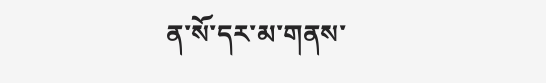ན་སོ་དར་མ་གནས་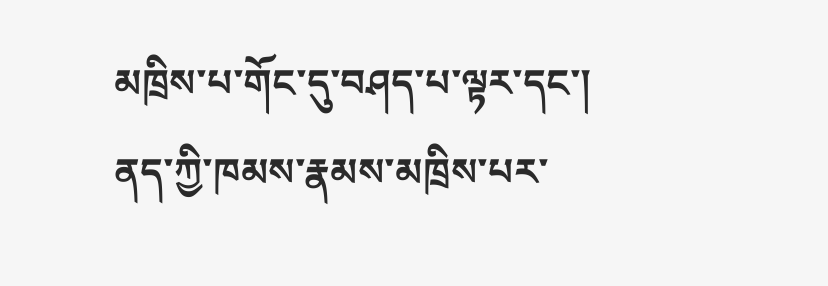མཁྲིས་པ་གོང་དུ་བཤད་པ་ལྟར་དང་། ནད་ཀྱི་ཁམས་རྣམས་མཁྲིས་པར་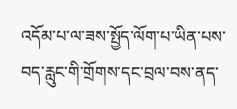འདོམ་པ་ལ་ཟས་སྤྱོད་ལོག་པ་ཡིན་པས་བད་རླུང་གི་གྲོགས་དང་བྲལ་བས་ནད་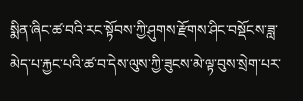སྨིན་ཞིང་ཚ་བའི་རང་སྟོབས་ཀྱི་ཤུགས་རྫོགས་ཤིང་བསྡོངས་ཟླ་མེད་པ་རྐྱང་པའི་ཚ་བ་དེས་ལུས་ཀྱི་ཟུངས་མེ་ལྟ་བུས་སྲེག་པར་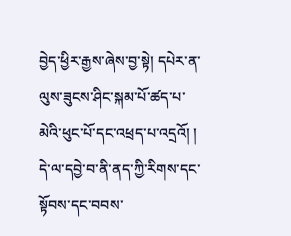བྱེད་ཕྱིར་རྒྱས་ཞེས་བྱ་སྟེ། དཔེར་ན་ལུས་ཟུངས་ཤིང་སྐམ་པོ་ཚད་པ་མེའི་ཕུང་པོ་དང་འཕྲད་པ་འདྲའོ། །
དེ་ལ་དབྱེ་བ་ནི་ནད་ཀྱི་རིགས་དང་སྟོབས་དང་བབས་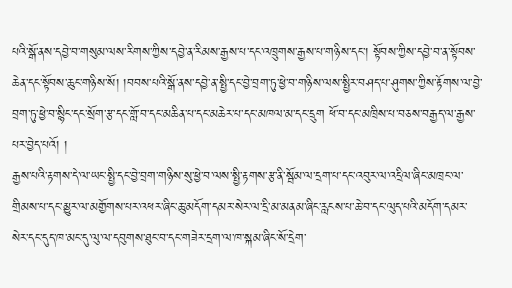པའི་སྒོ་ནས་དབྱེ་བ་གསུམ་ལས་རིགས་ཀྱིས་དབྱེ་ན་རིམས་རྒྱས་པ་དང་འཁྲུགས་རྒྱས་པ་གཉིས་དང་། སྟོབས་ཀྱིས་དབྱེ་བ་ན་སྟོབས་ཆེན་དང་སྟོབས་ཆུང་གཉིས་སོ། །བབས་པའི་སྒོ་ནས་དབྱེ་ན་སྤྱི་དང་བྱེ་བྲག་ཏུ་ཕྱེ་བ་གཉིས་ལས་སྤྱིར་བཤད་པ་ཤུགས་ཀྱིས་རྟོགས་ལ་བྱེ་བྲག་ཏུ་ཕྱེ་བ་སྙིང་དང་སྲོག་རྩ་དང་གློ་བ་དང་མཆིན་པ་དང་མཆེར་པ་དང་མཁལ་མ་དང་དྲུག ཕོ་བ་དང་མཁྲིས་པ་བཅས་བརྒྱད་ལ་རྒྱས་པར་བྱེད་པའོ། །
རྒྱས་པའི་རྟགས་དེ་ལ་ཡང་སྤྱི་དང་བྱེ་བྲག་གཉིས་སུ་ཕྱེ་བ་ལས་སྤྱི་རྟགས་རྩ་ནི་སྦོམ་ལ་དྲག་པ་དང་འབུར་ལ་འདྲིལ་ཞིང་མཁྲང་ལ་གྲིམས་པ་དང་མྱུར་ལ་མགྱོགས་པར་འཕར་ཞིང་ཆུ་མདོག་དམར་སེར་ལ་དྲི་མ་མནམ་ཞིང་རླངས་པ་ཆེ་བ་དང་ལུད་པའི་མདོག་དམར་སེར་དང་དུད་ཁ་མང་དུ་ལུ་ལ་དབུགས་ཐུང་བ་དང་གཟེར་དྲག་ལ་ཁ་སྐམ་ཞིང་སོ་དྲེག་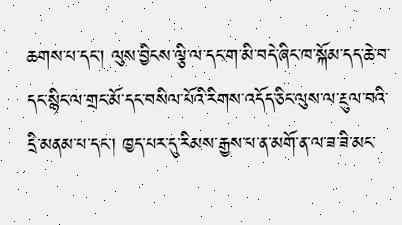ཆགས་པ་དང་། ལུས་བྱིངས་ལྕི་ལ་དང་ག་མི་བདེ་ཞིང་ཁ་སྐོམ་དད་ཆེ་བ་དང་སྙིང་ལ་གྲང་མོ་དང་བསིལ་པོའི་རིགས་འདོད་ཅིང་ལུས་ལ་རྔུལ་བའི་དྲི་མནམ་པ་དང་། ཁྱད་པར་དུ་རིམས་རྒྱས་པ་ན་མགོ་ན་ལ་ཟ་ཟི་མང་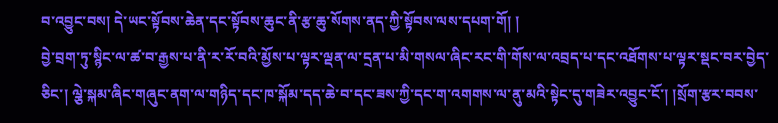བ་འབྱུང་བས། དེ་ཡང་སྟོབས་ཆེན་དང་སྟོབས་ཆུང་ནི་རྩ་ཆུ་སོགས་ནད་ཀྱི་སྟོབས་ལས་དཔག་གོ། །
བྱེ་བྲག་ཏུ་སྙིང་ལ་ཚ་བ་རྒྱས་པ་ནི་ར་རོ་བའི་མྱོས་པ་ལྟར་ལྡན་ལ་དྲན་པ་མི་གསལ་ཞིང་རང་གི་གོས་ལ་འབྲད་པ་དང་འཐོགས་པ་ལྟར་སྡང་བར་བྱེད་ཅིང་། ལྕེ་སྐམ་ཞིང་གཞུང་ནག་ལ་གཉིད་དང་ཁ་སྐོམ་དད་ཆེ་བ་དང་ཟས་ཀྱི་དང་ག་འགགས་ལ་ནུ་མའི་སྟེང་དུ་གཟེར་འབྱུང་ངོ་། །སྲོག་རྩར་བབས་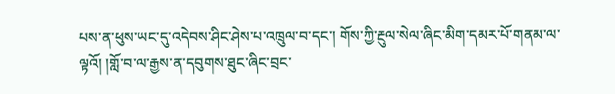པས་ན་ཕུས་ཡང་དུ་འདེབས་ཤིང་ཤེས་པ་འཁྲུལ་བ་དང་། གོས་ཀྱི་རྔུལ་སེལ་ཞིང་མིག་དམར་པོ་གནམ་ལ་ལྟའོ། །གློ་བ་ལ་རྒྱས་ན་དབུགས་ཐུང་ཞིང་བྲང་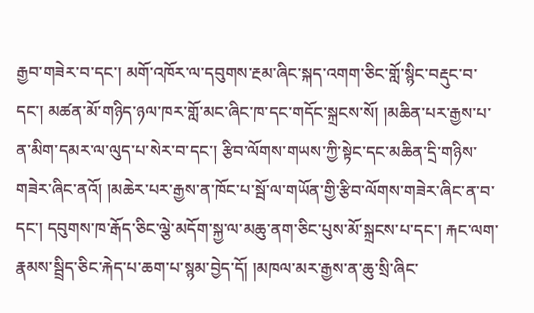རྒྱབ་གཟེར་བ་དང་། མགོ་འཁོར་ལ་དབུགས་རྔམ་ཞིང་སྐད་འགག་ཅིང་གློ་སྙིང་བརྡུང་བ་དང་། མཚན་མོ་གཉིད་ཉལ་ཁར་གློ་མང་ཞིང་ཁ་དང་གདོང་སྐྲངས་སོ། །མཆིན་པར་རྒྱས་པ་ན་མིག་དམར་ལ་ལུད་པ་སེར་བ་དང་། རྩིབ་ལོགས་གཡས་ཀྱི་སྟེང་དང་མཆིན་དྲི་གཉིས་གཟེར་ཞིང་ནའོ། །མཆེར་པར་རྒྱས་ན་ཁོང་པ་སྦོ་ལ་གཡོན་གྱི་རྩིབ་ལོགས་གཟེར་ཞིང་ན་བ་དང་། དབུགས་ཁ་རྒོད་ཅིང་ལྕེ་མདོག་སྐྱ་ལ་མཆུ་ནག་ཅིང་པུས་མོ་སྐྲངས་པ་དང་། རྐང་ལག་རྣམས་སྦྲིད་ཅིང་རྐེད་པ་ཆག་པ་སྙམ་བྱེད་དོ། །མཁལ་མར་རྒྱས་ན་ཆུ་སྲི་ཞིང་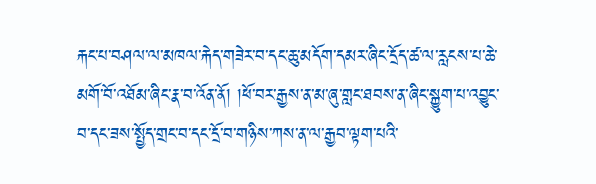རྐང་པ་བཤལ་ལ་མཁལ་རྐེད་གཟེར་བ་དང་ཆུ་མདོག་དམར་ཞིང་དྲོད་ཚ་ལ་རླངས་པ་ཆེ་མགོ་བོ་འཐོམ་ཞིང་རྣ་བ་འོན་ནོ། །ཕོ་བར་རྒྱས་ན་མ་ཞུ་གླང་ཐབས་ན་ཞིང་སྐྱུག་པ་འབྱུང་བ་དང་ཟས་སྤྱོད་གྲང་བ་དང་དྲོ་བ་གཉིས་ཀས་ན་ལ་རྒྱབ་ལྟག་པའི་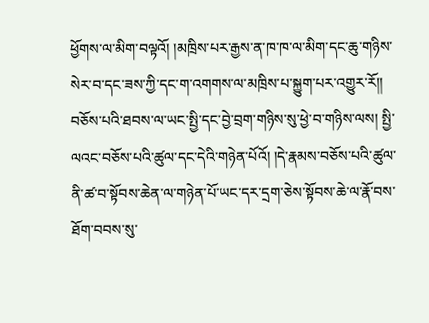ཕྱོགས་ལ་མིག་བལྟའོ། །མཁྲིས་པར་རྒྱས་ན་ཁ་ཁ་ལ་མིག་དང་ཆུ་གཉིས་སེར་བ་དང་ཟས་ཀྱི་དང་ག་འགགས་ལ་མཁྲིས་པ་སྐྱུག་པར་འགྱུར་རོ།།
བཅོས་པའི་ཐབས་ལ་ཡང་སྤྱི་དང་བྱེ་བྲག་གཉིས་སུ་ཕྱེ་བ་གཉིས་ལས། སྤྱི་ལའང་བཅོས་པའི་ཚུལ་དང་དེའི་གཉེན་པོའོ། །དེ་རྣམས་བཅོས་པའི་ཚུལ་ནི་ཚ་བ་སྟོབས་ཆེན་ལ་གཉེན་པོ་ཡང་དར་དྲག་ཅེས་སྟོབས་ཆེ་ལ་རྣོ་བས་ཐོག་བབས་སུ་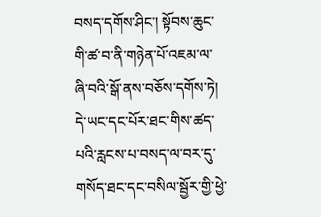བསད་དགོས་ཤིང་། སྟོབས་ཆུང་གི་ཚ་བ་ནི་གཉེན་པོ་འཇམ་ལ་ཞི་བའི་སྒོ་ནས་བཅོས་དགོས་ཏེ། དེ་ཡང་དང་པོར་ཐང་གིས་ཚད་པའི་རླངས་པ་བསད་ལ་བར་དུ་གསོད་ཐང་དང་བསིལ་སྦྱོར་གྱི་ཕྱེ་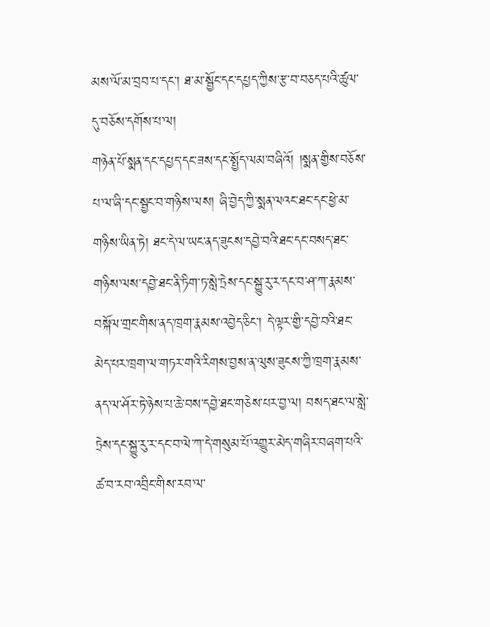མས་ལོ་མ་བྲབ་པ་དང་། ཐ་མ་སྦྱོང་དང་དཔྱད་ཀྱིས་རྩ་བ་བཅད་པའི་ཚུལ་དུ་བཅོས་དགོས་པ་ལ།
གཉེན་པོ་སྨན་དང་དཔྱད་དང་ཟས་དང་སྤྱོད་ལམ་བཞིའོ། །སྨན་གྱིས་བཅོས་པ་ལ་ཞི་དང་སྦྱང་བ་གཉིས་ལས། ཞི་བྱེད་ཀྱི་སྨན་ལའང་ཐང་དང་ཕྱེ་མ་གཉིས་ཡིན་ཏེ། ཐང་དེ་ལ་ཡང་ནད་ཟུངས་དབྱེ་བའི་ཐང་དང་བསད་ཐང་གཉིས་ལས་དབྱེ་ཐང་ནི་ཏིག་ཏ་སླེ་ཏྲེས་དང་སྐྱུ་རུ་ར་དང་བ་ཤ་ཀ་རྣམས་བསྐོལ་གྲང་གིས་ནད་ཁྲག་རྣམས་འབྱེད་ཅིང་། དེ་ལྟར་གྱི་དབྱེ་བའི་ཐང་མེད་པར་ཁྲག་ལ་གཏར་གའི་རིགས་བྱས་ན་ལུས་ཟུངས་ཀྱི་ཁྲག་རྣམས་ནད་ལ་ཤོར་ཏེ་ཉེས་པ་ཆེ་བས་དབྱེ་ཐང་གཅེས་པར་བྱ་ལ། བསད་ཐང་ལ་སླེ་ཏྲེས་དང་སྐྱུ་རུ་ར་དང་བ་ལེ་ཀ་དེ་གསུམ་པོ་འགྱུར་མེད་གཞིར་བཞག་པའི་ཚ་བ་རབ་འབྲིང་གིས་རབ་ལ་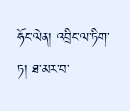ཧོང་ལེན། འབྲིང་ལ་ཏིག་ཏ། ཐ་མར་བ་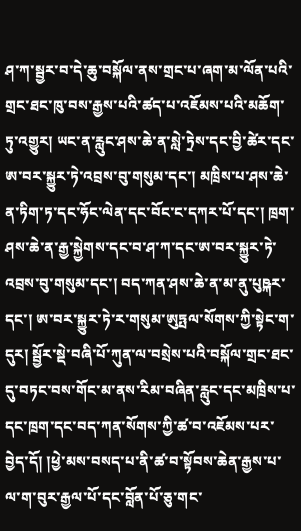ཤ་ཀ་སྦྱར་བ་དེ་ཆུ་བསྐོལ་ནས་གྲང་པ་ཞག་མ་ལོན་པའི་གྲང་ཐང་ཁུ་བས་རྒྱས་པའི་ཚད་པ་འཇོམས་པའི་མཆོག་ཏུ་འགྱུར། ཡང་ན་རླུང་ཤས་ཆེ་ན་སླེ་ཏྲེས་དང་བྱི་ཚེར་དང་ཨ་བར་སྐྱུར་ཏེ་འབྲས་བུ་གསུམ་དང་། མཁྲིས་པ་ཤས་ཆེ་ན་ཏིག་ཏ་དང་ཧོང་ལེན་དང་བོང་ང་དཀར་པོ་དང་། ཁྲག་ཤས་ཆེ་ན་རྒྱ་སྐྱེགས་དང་བ་ཤ་ཀ་དང་ཨ་བར་སྐྱུར་ཏེ་འབྲས་བུ་གསུམ་དང་། བད་ཀན་ཤས་ཆེ་ན་མ་ནུ་པུཥྐར་དང་། ཨ་བར་སྐྱུར་ཏེ་ར་གསུམ་ཨུཏྤལ་སོགས་ཀྱི་སྟེང་ག་དུར། སྦྱོར་སྡེ་བཞི་པོ་ཀུན་ལ་བསྲེས་པའི་བསྐོལ་གྲང་ཐང་དུ་བཏང་བས་གོང་མ་ནས་རིམ་བཞིན་རླུང་དང་མཁྲིས་པ་དང་ཁྲག་དང་བད་ཀན་སོགས་ཀྱི་ཚ་བ་འཇོམས་པར་བྱེད་དོ། །ཕྱེ་མས་བསད་པ་ནི་ཚ་བ་སྟོབས་ཆེན་རྒྱས་པ་ལ་ག་བུར་རྒྱལ་པོ་དང་བློན་པོ་ཅུ་གང་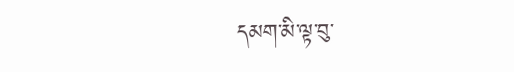དམག་མི་ལྟ་བུ་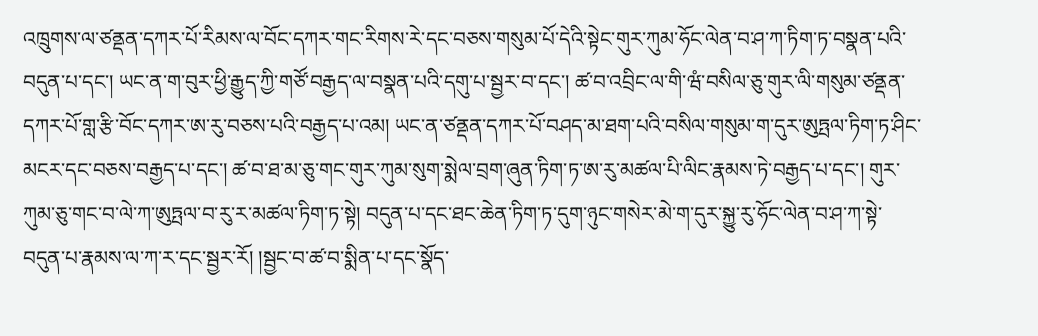འཁྲུགས་ལ་ཙནྡན་དཀར་པོ་རིམས་ལ་བོང་དཀར་གང་རིགས་རེ་དང་བཅས་གསུམ་པོ་དེའི་སྟེང་གུར་ཀུམ་ཧོང་ལེན་བ་ཤ་ཀ་ཏིག་ཏ་བསྣན་པའི་བདུན་པ་དང་། ཡང་ན་ག་བུར་ཕྱི་རྒྱུད་ཀྱི་གཙོ་བརྒྱད་ལ་བསྣན་པའི་དགུ་པ་སྦྱར་བ་དང་། ཚ་བ་འབྲིང་ལ་གི་ཝཾ་བསིལ་ཅུ་གུར་ལི་གསུམ་ཙནྡན་དཀར་པོ་གླ་རྩི་བོང་དཀར་ཨ་རུ་བཅས་པའི་བརྒྱད་པ་འམ། ཡང་ན་ཙནྡན་དཀར་པོ་བཤད་མ་ཐག་པའི་བསིལ་གསུམ་ག་དུར་ཨུཏྤལ་ཏིག་ཏ་ཤིང་མངར་དང་བཅས་བརྒྱད་པ་དང་། ཚ་བ་ཐ་མ་ཅུ་གང་གུར་ཀུམ་སུག་སྨེལ་བྲག་ཞུན་ཏིག་ཏ་ཨ་རུ་མཚལ་པི་ལིང་རྣམས་ཏེ་བརྒྱད་པ་དང་། གུར་ཀུམ་ཅུ་གང་བ་ལེ་ཀ་ཨུཏྤལ་བ་རུ་ར་མཚལ་ཏིག་ཏ་སྟེ། བདུན་པ་དང་ཐང་ཆེན་ཏིག་ཏ་དུག་ཉུང་གསེར་མེ་ག་དུར་སྐྱུ་རུ་ཧོང་ལེན་བ་ཤ་ཀ་སྟེ་བདུན་པ་རྣམས་ལ་ཀ་ར་དང་སྦྱར་རོ། །སྦྱང་བ་ཚ་བ་སྨིན་པ་དང་སྣོད་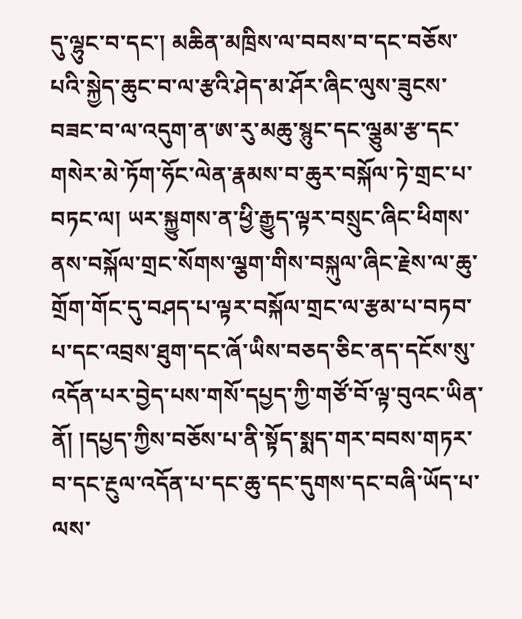དུ་ལྷུང་བ་དང་། མཆིན་མཁྲིས་ལ་བབས་བ་དང་བཅོས་པའི་སྐྱེད་ཆུང་བ་ལ་རྩའི་ཤེད་མ་ཤོར་ཞིང་ལུས་ཟུངས་བཟང་བ་ལ་འདུག་ན་ཨ་རུ་མཆུ་སྙུང་དང་ལྕུམ་རྩ་དང་གསེར་མེ་ཏོག་ཧོང་ལེན་རྣམས་བ་ཆུར་བསྐོལ་ཏེ་གྲང་པ་བཏང་ལ། ཡར་སྐྱུགས་ན་ཕྱི་རྒྱུད་ལྟར་བསྲུང་ཞིང་ཕིགས་ནས་བསྐོལ་གྲང་སོགས་ལྕག་གིས་བསྐུལ་ཞིང་རྗེས་ལ་ཆུ་གྲོག་གོང་དུ་བཤད་པ་ལྟར་བསྐོལ་གྲང་ལ་རྩམ་པ་བཏབ་པ་དང་འབྲས་ཐུག་དང་ཞོ་ཡིས་བཅད་ཅིང་ནད་དངོས་སུ་འདོན་པར་བྱེད་པས་གསོ་དཔྱད་ཀྱི་གཙོ་བོ་ལྟ་བུའང་ཡིན་ནོ། །དཔྱད་ཀྱིས་བཅོས་པ་ནི་སྟོད་སྨད་གར་བབས་གཏར་བ་དང་རྔུལ་འདོན་པ་དང་ཆུ་དང་དུགས་དང་བཞི་ཡོད་པ་ལས་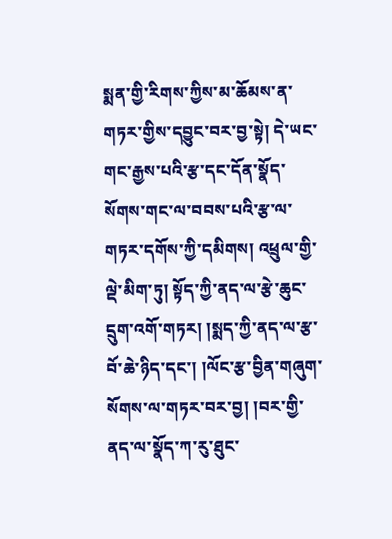སྨན་གྱི་རིགས་ཀྱིས་མ་ཆོམས་ན་གཏར་གྱིས་དབྱུང་བར་བྱ་སྟེ། དེ་ཡང་གང་རྒྱས་པའི་རྩ་དང་དོན་སྣོད་སོགས་གང་ལ་བབས་པའི་རྩ་ལ་གཏར་དགོས་ཀྱི་དམིགས། འཕྲུལ་གྱི་ལྡེ་མིག་ཏུ། སྟོད་ཀྱི་ནད་ལ་རྩེ་ཆུང་དྲུག་འགོ་གཏར། །སྨད་ཀྱི་ནད་ལ་རྩ་བོ་ཆེ་ཉིད་དང་། །ལོང་རྩ་བྱིན་གཞུག་སོགས་ལ་གཏར་བར་བྱ། །བར་གྱི་ནད་ལ་སྣོད་ཀ་རུ་ཐུང་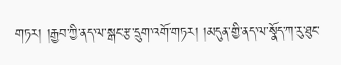གཏར། །རྒྱབ་ཀྱི་ནད་ལ་སྒང་རྩ་དྲུག་འགོ་གཏར། །མདུན་གྱི་ནད་ལ་སྣོད་ཀ་རུ་ཐུང་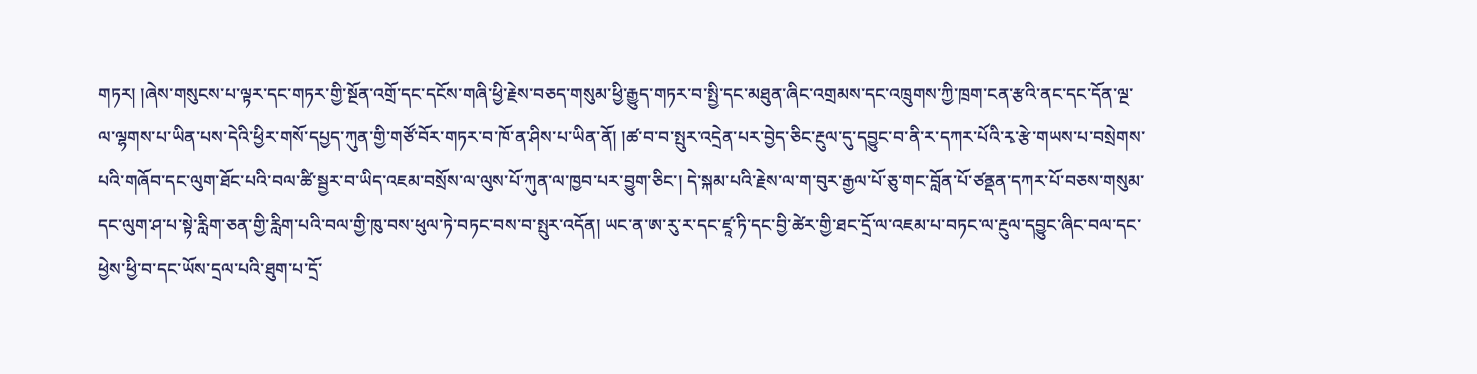གཏར། །ཞེས་གསུངས་པ་ལྟར་དང་གཏར་གྱི་སྔོན་འགྲོ་དང་དངོས་གཞི་ཕྱི་རྗེས་བཅད་གསུམ་ཕྱི་རྒྱུད་གཏར་བ་སྤྱི་དང་མཐུན་ཞིང་འགྲམས་དང་འཁྲུགས་ཀྱི་ཁྲག་ངན་རྩའི་ནང་དང་དོན་ལྔ་ལ་ལྷགས་པ་ཡིན་པས་དེའི་ཕྱིར་གསོ་དཔྱད་ཀུན་གྱི་གཙོ་བོར་གཏར་བ་ཁོ་ན་ཤིས་པ་ཡིན་ནོ། །ཚ་བ་བ་སྤུར་འདྲེན་པར་བྱེད་ཅིང་རྔུལ་དུ་དབྱུང་བ་ནི་ར་དཀར་པོའི་རྭ་རྩེ་གཡས་པ་བསྲེགས་པའི་གཞོབ་དང་ལུག་ཐོང་པའི་བལ་ཚི་སྦྱར་བ་ཡིད་འཇམ་བསྲོས་ལ་ལུས་པོ་ཀུན་ལ་ཁྱབ་པར་བྱུག་ཅིང་། དེ་སྐམ་པའི་རྗེས་ལ་ག་བུར་རྒྱལ་པོ་ཅུ་གང་བློན་པོ་ཙནྡན་དཀར་པོ་བཅས་གསུམ་དང་ལུག་ཤ་པ་སྟེ་རླིག་ཅན་གྱི་རླིག་པའི་བལ་གྱི་ཁུ་བས་ཕུལ་ཏེ་བཏང་བས་བ་སྤུར་འདོན། ཡང་ན་ཨ་རུ་ར་དང་ཛཱ་ཏི་དང་བྱི་ཚེར་གྱི་ཐང་དྲོ་ལ་འཇམ་པ་བཏང་ལ་རྔུལ་དབྱུང་ཞིང་བལ་དང་ཕྱེས་ཕྱི་བ་དང་ཡོས་དྲལ་པའི་ཐུག་པ་དྲོ་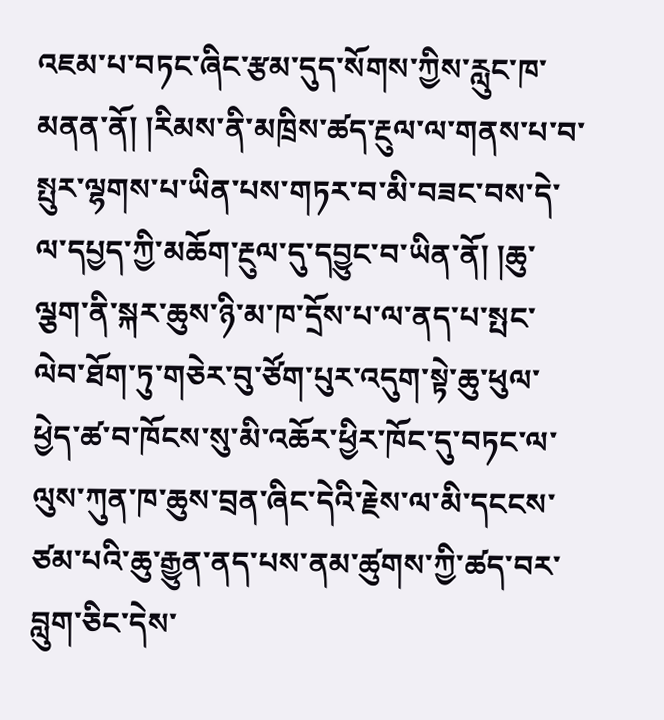འཇམ་པ་བཏང་ཞིང་རྩམ་དུད་སོགས་ཀྱིས་རླུང་ཁ་མནན་ནོ། །རིམས་ནི་མཁྲིས་ཚད་རྔུལ་ལ་གནས་པ་བ་སྤུར་ལྷགས་པ་ཡིན་པས་གཏར་བ་མི་བཟང་བས་དེ་ལ་དཔྱད་ཀྱི་མཆོག་རྔུལ་དུ་དབྱུང་བ་ཡིན་ནོ། །ཆུ་ལྕག་ནི་སྐར་ཆུས་ཉི་མ་ཁ་དྲོས་པ་ལ་ནད་པ་སྤང་ལེབ་ཐོག་ཏུ་གཅེར་བུ་ཙོག་པུར་འདུག་སྟེ་ཆུ་ཕུལ་ཕྱེད་ཚ་བ་ཁོངས་སུ་མི་འཆོར་ཕྱིར་ཁོང་དུ་བཏང་ལ་ལུས་ཀུན་ཁ་ཆུས་བྲན་ཞིང་དེའི་རྗེས་ལ་མི་དངངས་ཙམ་པའི་ཆུ་རྒྱུན་ནད་པས་ནམ་ཚུགས་ཀྱི་ཚད་བར་བླུག་ཅིང་དེས་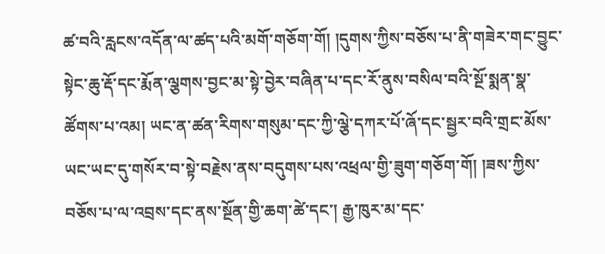ཚ་བའི་རླངས་འདོན་ལ་ཚད་པའི་མགོ་གཅོག་གོ། །དུགས་ཀྱིས་བཅོས་པ་ནི་གཟེར་གང་བྱུང་སྟེང་ཆུ་རྡོ་དང་རྨོན་ལྕགས་བྱང་མ་སྟེ་བྱེར་བཞིན་པ་དང་རོ་ནུས་བསིལ་བའི་སྔོ་སྨན་སྣ་ཚོགས་པ་འམ། ཡང་ན་ཚན་རིགས་གསུམ་དང་ཀྱི་ལྕེ་དཀར་པོ་ཞོ་དང་སྦྱར་བའི་གྲང་མོས་ཡང་ཡང་དུ་གསོར་བ་སྟེ་བརྗེས་ནས་བདུགས་པས་འཕྲལ་གྱི་ཟུག་གཅོག་གོ། །ཟས་ཀྱིས་བཅོས་པ་ལ་འབྲས་དང་ནས་སྔོན་གྱི་ཆག་ཚེ་དང་། རྒྱ་ཁུར་མ་དང་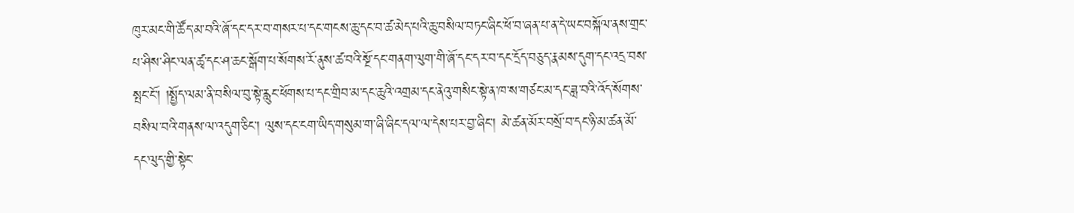ཁུར་མང་གི་ཚོད་མ་བའི་ཞོ་དང་དར་བ་གསར་པ་དང་གངས་ཆུ་དང་བ་ཚ་མེད་པའི་ཆུ་བསིལ་བཏང་ཞིང་ཕོ་བ་ཞན་པ་ན་དེ་ཡང་བསྐོལ་ནས་གྲང་པ་ཤིས་ཤིང་ལན་ཚྭ་དང་ཤ་ཆང་སྒོག་པ་སོགས་རོ་ནུས་ཚ་བའི་སྔོ་དང་གནག་ལུག་གི་ཞོ་དང་དར་བ་དང་དྲོད་བཅུད་རྣམས་དུག་དང་འདྲ་བས་སྤང་ངོ་། །སྤྱོད་ལམ་ནི་བསིལ་བུ་སྟེ་རླུང་ཕོགས་པ་དང་གྲིབ་མ་དང་ཆུའི་འགྲམ་དང་ནེའུ་གསིང་སྟེ་ན་ཁ་ས་གཙང་མ་དང་ཟླ་བའི་འོད་སོགས་བསིལ་བའི་གནས་ལ་འདུག་ཅིང་། ལུས་དང་ངག་ཡིད་གསུམ་ག་ཞི་ཞིང་དལ་ལ་དེས་པར་བྱ་ཞིང་། མེ་ཚན་མོར་བསྲོ་བ་དང་ཉི་མ་ཚན་མོ་དང་ལུད་གྱི་སྟེང་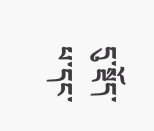དུ་སྡོད་པ་དང་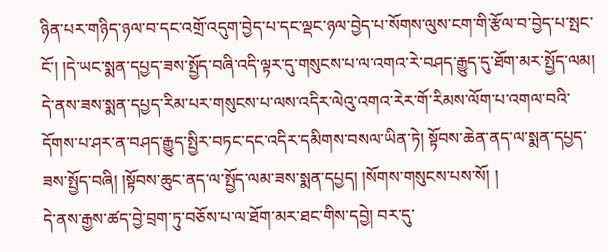ཉིན་པར་གཉིད་ཉལ་བ་དང་འགྲོ་འདུག་བྱེད་པ་དང་ལྡང་ཉལ་བྱེད་པ་སོགས་ལུས་ངག་གི་རྩོལ་བ་བྱེད་པ་སྤང་ངོ་། །དེ་ཡང་སྨན་དཔྱད་ཟས་སྤྱོད་བཞི་འདི་ལྟར་དུ་གསུངས་པ་ལ་འགའ་རེ་བཤད་རྒྱུད་དུ་ཐོག་མར་སྤྱོད་ལམ། དེ་ནས་ཟས་སྨན་དཔྱད་རིམ་པར་གསུངས་པ་ལས་འདིར་ལེའུ་འགའ་རེར་གོ་རིམས་ལོག་པ་འགལ་བའི་དོགས་པ་ཤར་ན་བཤད་རྒྱུད་སྤྱིར་བཏང་དང་འདིར་དམིགས་བསལ་ཡིན་ཏེ། སྟོབས་ཆེན་ནད་ལ་སྨན་དཔྱད་ཟས་སྤྱོད་བཞི། །སྟོབས་ཆུང་ནད་ལ་སྤྱོད་ལམ་ཟས་སྨན་དཔྱད། །སོགས་གསུངས་པས་སོ། །
དེ་ནས་རྒྱས་ཚད་བྱེ་བྲག་ཏུ་བཅོས་པ་ལ་ཐོག་མར་ཐང་གིས་དབྱེ། བར་དུ་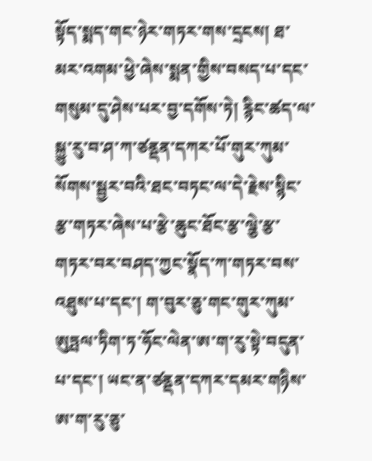སྟོད་སྨད་གང་ཉེར་གཏར་གས་དྲངས། ཐ་མར་འགམ་ཕྱེ་ཞེས་སྨན་གྱིས་བསད་པ་དང་གསུམ་དུ་ཤེས་པར་བྱ་དགོས་ཏེ། རྙིང་ཚད་ལ་སྐྱུ་རུ་བ་ཤ་ཀ་ཙནྡན་དཀར་པོ་གུར་ཀུམ་སོགས་སྦྱར་བའི་ཐང་བཏང་ལ་དེ་རྗེས་སྙིང་རྩ་གཏར་ཞེས་པ་རྩེ་ཆུང་ཐོང་རྩ་ལྕེ་རྩ་གཏར་བར་བཤད་ཀྱང་སྣོད་ཀ་གཏར་བས་འཐུས་པ་དང་། ག་བུར་ཅུ་གང་གུར་ཀུམ་ཨུཏྤལ་ཏིག་ཏ་ཧོང་ལེན་ཨ་ག་རུ་སྟེ་བདུན་པ་དང་། ཡང་ན་ཙནྡན་དཀར་དམར་གཉིས་ཨ་ག་རུ་ཅུ་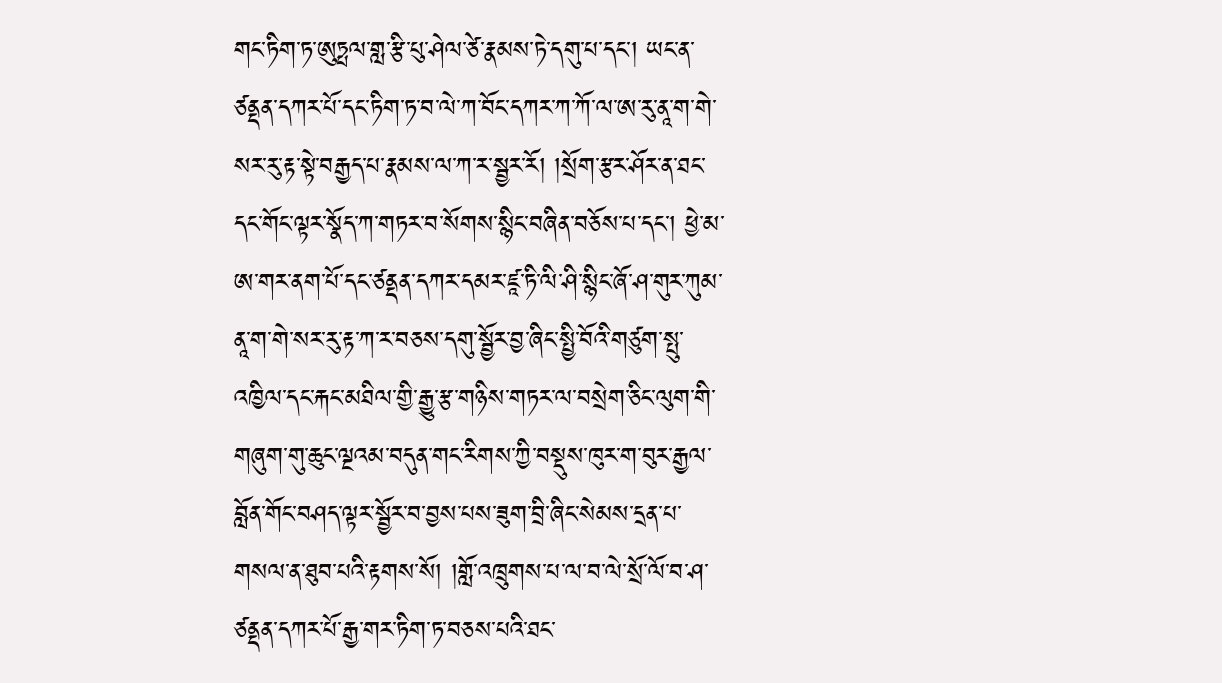གང་ཏིག་ཏ་ཨུཏྤལ་གླ་རྩི་པུ་ཤེལ་ཙེ་རྣམས་ཏེ་དགུ་པ་དང་། ཡང་ན་ཙནྡན་དཀར་པོ་དང་ཏིག་ཏ་བ་ལེ་ཀ་བོང་དཀར་ཀ་ཀོ་ལ་ཨ་རུ་ནཱ་ག་གེ་སར་རུ་རྟ་སྟེ་བརྒྱད་པ་རྣམས་ལ་ཀ་ར་སྦྱར་རོ། །སྲོག་རྩར་ཤོར་ན་ཐང་དང་གོང་ལྟར་སྣོད་ཀ་གཏར་བ་སོགས་སྙིང་བཞིན་བཅོས་པ་དང་། ཕྱེ་མ་ཨ་གར་ནག་པོ་དང་ཙནྡན་དཀར་དམར་ཛཱ་ཏི་ལི་ཤི་སྙིང་ཞོ་ཤ་གུར་ཀུམ་ནཱ་ག་གེ་སར་རུ་རྟ་ཀ་ར་བཅས་དགུ་སྦྱོར་བྱ་ཞིང་སྤྱི་བོའི་གཙུག་སྤུ་འཁྱིལ་དང་རྐང་མཐིལ་གྱི་རྒྱུ་རྩ་གཉིས་གཏར་ལ་བསྲེག་ཅིང་ལུག་གི་གཞུག་གུ་ཆུང་ལྔའམ་བདུན་གང་རིགས་ཀྱི་བསྡུས་ཁུར་ག་བུར་རྒྱལ་བློན་གོང་བཤད་ལྟར་སྦྱོར་བ་བྱས་པས་ཟུག་བྲི་ཞིང་སེམས་དྲན་པ་གསལ་ན་ཐུབ་པའི་རྟགས་སོ། །གློ་འཁྲུགས་པ་ལ་བ་ལེ་སྲོ་ལོ་བ་ཤ་ཙནྡན་དཀར་པོ་རྒྱ་གར་ཏིག་ཏ་བཅས་པའི་ཐང་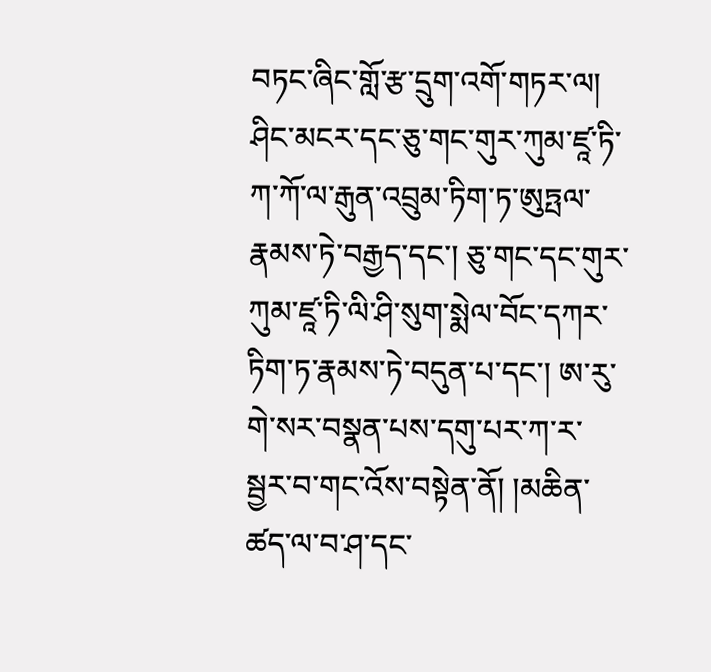བཏང་ཞིང་གློ་རྩ་དྲུག་འགོ་གཏར་ལ། ཤིང་མངར་དང་ཅུ་གང་གུར་ཀུམ་ཛཱ་ཏི་ཀ་ཀོ་ལ་རྒུན་འབྲུམ་ཏིག་ཏ་ཨུཏྤལ་རྣམས་ཏེ་བརྒྱད་དང་། ཅུ་གང་དང་གུར་ཀུམ་ཛཱ་ཏི་ལི་ཤི་སུག་སྨེལ་བོང་དཀར་ཏིག་ཏ་རྣམས་ཏེ་བདུན་པ་དང་། ཨ་རུ་གེ་སར་བསྣན་པས་དགུ་པར་ཀ་ར་སྦྱར་བ་གང་འོས་བསྟེན་ནོ། །མཆིན་ཚད་ལ་བ་ཤ་དང་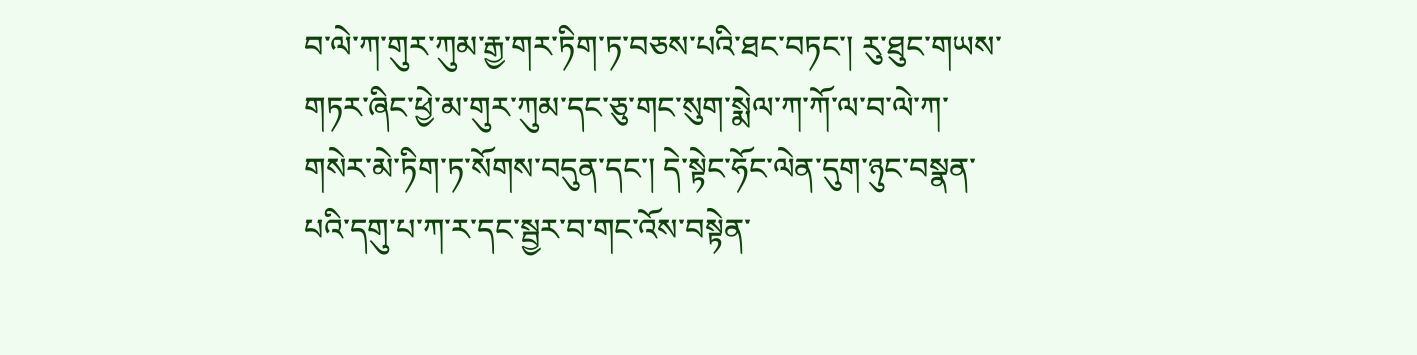བ་ལེ་ཀ་གུར་ཀུམ་རྒྱ་གར་ཏིག་ཏ་བཅས་པའི་ཐང་བཏང་། རུ་ཐུང་གཡས་གཏར་ཞིང་ཕྱེ་མ་གུར་ཀུམ་དང་ཅུ་གང་སུག་སྨེལ་ཀ་ཀོ་ལ་བ་ལེ་ཀ་གསེར་མེ་ཏིག་ཏ་སོགས་བདུན་དང་། དེ་སྟེང་ཧོང་ལེན་དུག་ཉུང་བསྣན་པའི་དགུ་པ་ཀ་ར་དང་སྦྱར་བ་གང་འོས་བསྟེན་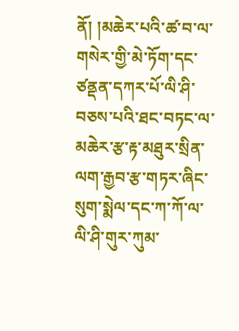ནོ། །མཆེར་པའི་ཚ་བ་ལ་གསེར་གྱི་མེ་ཏོག་དང་ཙནྡན་དཀར་པོ་ལི་ཤི་བཅས་པའི་ཐང་བཏང་ལ་མཆེར་རྩ་རྟ་མཐུར་སྲིན་ལག་རྒྱབ་རྩ་གཏར་ཞིང་སུག་སྨེལ་དང་ཀ་ཀོ་ལ་ལི་ཤི་གུར་ཀུམ་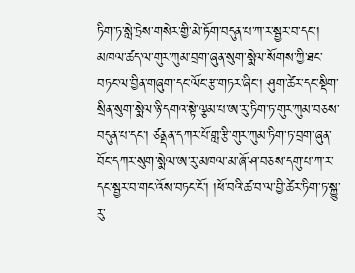ཏིག་ཏ་སླེ་ཏྲེས་གསེར་གྱི་མེ་ཏོག་བདུན་པ་ཀ་ར་སྦྱར་བ་དང་། མཁལ་ཚད་ལ་གུར་ཀུམ་བྲག་ཞུན་སུག་སྨེལ་སོགས་ཀྱི་ཐང་བཏང་ལ་བྱིན་གཞུག་དང་ལོང་རྩ་གཏར་ཞིང་། ཤུག་ཚེར་དང་སྡིག་སྲིན་སུག་སྨེལ་ཉི་དགའ་སྟེ་ལྕམ་པ་ཨ་རུ་ཏིག་ཏ་གུར་ཀུམ་བཅས་བདུན་པ་དང་། ཙནྡན་དཀར་པོ་གླ་རྩི་གུར་ཀུམ་ཏིག་ཏ་བྲག་ཞུན་བོང་དཀར་སུག་སྨེལ་ཨ་རུ་མཁལ་མ་ཞོ་ཤ་བཅས་དགུ་པ་ཀ་ར་དང་སྦྱར་བ་གང་འོས་བཏང་ངོ་། །ཕོ་བའི་ཚ་བ་ལ་བྱི་ཚེར་ཏིག་ཏ་སྐྱུ་རུ་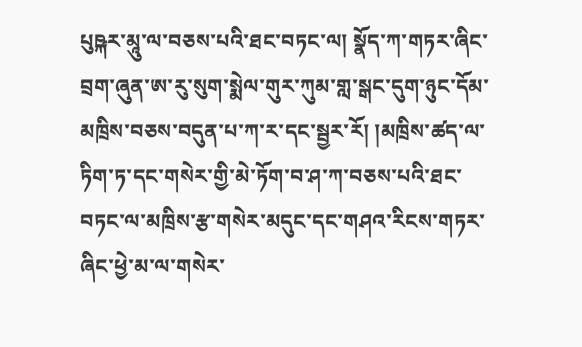པུཥྐར་མཱུ་ལ་བཅས་པའི་ཐང་བཏང་ལ། སྣོད་ཀ་གཏར་ཞིང་བྲག་ཞུན་ཨ་རུ་སུག་སྨེལ་གུར་ཀུམ་གླ་སྒང་དུག་ཉུང་དོམ་མཁྲིས་བཅས་བདུན་པ་ཀ་ར་དང་སྦྱར་རོ། །མཁྲིས་ཚད་ལ་ཏིག་ཏ་དང་གསེར་གྱི་མེ་ཏོག་བ་ཤ་ཀ་བཅས་པའི་ཐང་བཏང་ལ་མཁྲིས་རྩ་གསེར་མདུང་དང་གཤའ་རིངས་གཏར་ཞིང་ཕྱེ་མ་ལ་གསེར་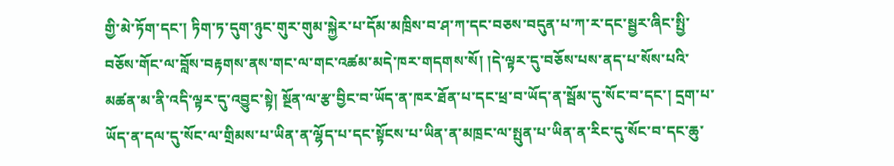གྱི་མེ་ཏོག་དང་། ཏིག་ཏ་དུག་ཉུང་གུར་གུམ་སྐྱེར་པ་དོམ་མཁྲིས་བ་ཤ་ཀ་དང་བཅས་བདུན་པ་ཀ་ར་དང་སྦྱར་ཞིང་སྤྱི་བཅོས་གོང་ལ་བློས་བརྟགས་ནས་གང་ལ་གང་འཚམ་མདེ་ཁར་གདགས་སོ། །དེ་ལྟར་དུ་བཅོས་པས་ནད་པ་སོས་པའི་མཚན་མ་ནི་འདི་ལྟར་དུ་འབྱུང་སྟེ། སྔོན་ལ་རྩ་བྱིང་བ་ཡོད་ན་ཁར་ཐོན་པ་དང་ཕྲ་བ་ཡོད་ན་སྦོམ་དུ་སོང་བ་དང་། དྲག་པ་ཡོད་ན་དལ་དུ་སོང་ལ་གྲིམས་པ་ཡིན་ན་ལྷོད་པ་དང་སྟོངས་པ་ཡིན་ན་མཁྲང་ལ་སྤུན་པ་ཡིན་ན་རིང་དུ་སོང་བ་དང་ཆུ་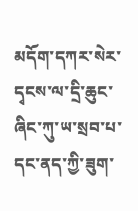མདོག་དཀར་སེར་དྭངས་ལ་དྲི་ཆུང་ཞིང་ཀུ་ཡ་སྲབ་པ་དང་ནད་ཀྱི་ཟུག་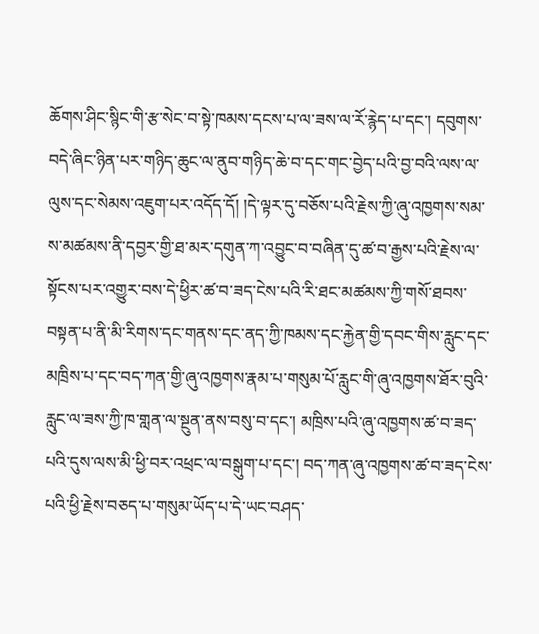ཆོགས་ཤིང་སྙིང་གི་རྩ་སེང་བ་སྟེ་ཁམས་དངས་པ་ལ་ཟས་ལ་རོ་རྙེད་པ་དང་། དབུགས་བདེ་ཞིང་ཉིན་པར་གཉིད་ཆུང་ལ་ནུབ་གཉིད་ཆེ་བ་དང་གང་བྱེད་པའི་བྱ་བའི་ལས་ལ་ལུས་དང་སེམས་འཇུག་པར་འདོད་དོ། །དེ་ལྟར་དུ་བཅོས་པའི་རྗེས་ཀྱི་ཞུ་འཁྱགས་སམ་ས་མཚམས་ནི་དབྱར་གྱི་ཐ་མར་དགུན་ཀ་འབྱུང་བ་བཞིན་དུ་ཚ་བ་རྒྱས་པའི་རྗེས་ལ་སྟོངས་པར་འགྱུར་བས་དེ་ཕྱིར་ཚ་བ་ཟད་ངེས་པའི་རི་ཐང་མཚམས་ཀྱི་གསོ་ཐབས་བསྟན་པ་ནི་མི་རིགས་དང་གནས་དང་ནད་ཀྱི་ཁམས་དང་རྐྱེན་གྱི་དབང་གིས་རླུང་དང་མཁྲིས་པ་དང་བད་ཀན་གྱི་ཞུ་འཁྱགས་རྣམ་པ་གསུམ་པོ་རླུང་གི་ཞུ་འཁྱགས་ཐོར་བུའི་རླུང་ལ་ཟས་ཀྱི་ཁ་གླན་ལ་སྔུན་ནས་བསུ་བ་དང་། མཁྲིས་པའི་ཞུ་འཁྱགས་ཚ་བ་ཟད་པའི་དུས་ལས་མི་ཕྱི་བར་འཕྲང་ལ་བསྒུག་པ་དང་། བད་ཀན་ཞུ་འཁྱགས་ཚ་བ་ཟད་ངེས་པའི་ཕྱི་རྗེས་བཅད་པ་གསུམ་ཡོད་པ་དེ་ཡང་བཤད་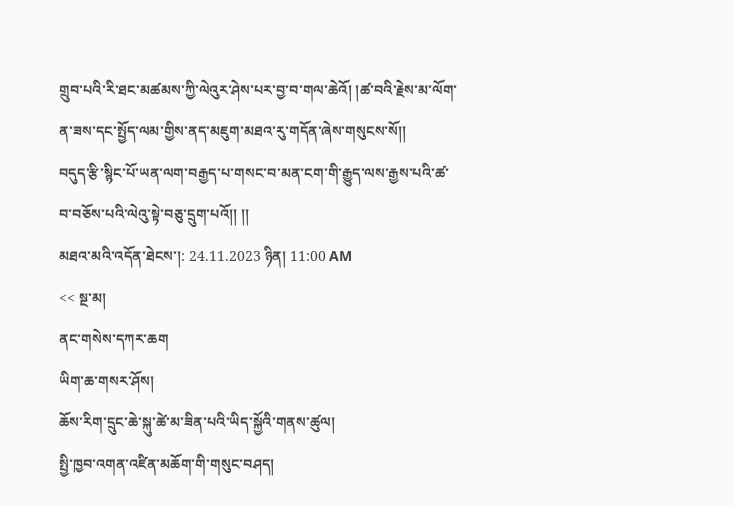གྲུབ་པའི་རི་ཐང་མཚམས་ཀྱི་ལེའུར་ཤེས་པར་བྱ་བ་གལ་ཆེའོ། །ཚ་བའི་རྗེས་མ་ལོག་ན་ཟས་དང་སྤྱོད་ལམ་གྱིས་ནད་མཇུག་མཐའ་རུ་གདོན་ཞེས་གསུངས་སོ།།
བདུད་རྩི་སྙིང་པོ་ཡན་ལག་བརྒྱད་པ་གསང་བ་མན་ངག་གི་རྒྱུད་ལས་རྒྱས་པའི་ཚ་བ་བཅོས་པའི་ལེའུ་སྟེ་བཅུ་དྲུག་པའོ།། །།
མཐའ་མའི་འདོན་ཐེངས་།: 24.11.2023 ཉིན། 11:00 AM
<< སྔ་མ།
ནང་གསེས་དཀར་ཆག
ཡིག་ཆ་གསར་ཤོས།
ཆོས་རིག་དྲུང་ཆེ་སྐུ་ཚེ་མ་ཟིན་པའི་ཡིད་སྐྱོའི་གནས་ཚུལ།
སྤྱི་ཁྱབ་འགན་འཛིན་མཆོག་གི་གསུང་བཤད།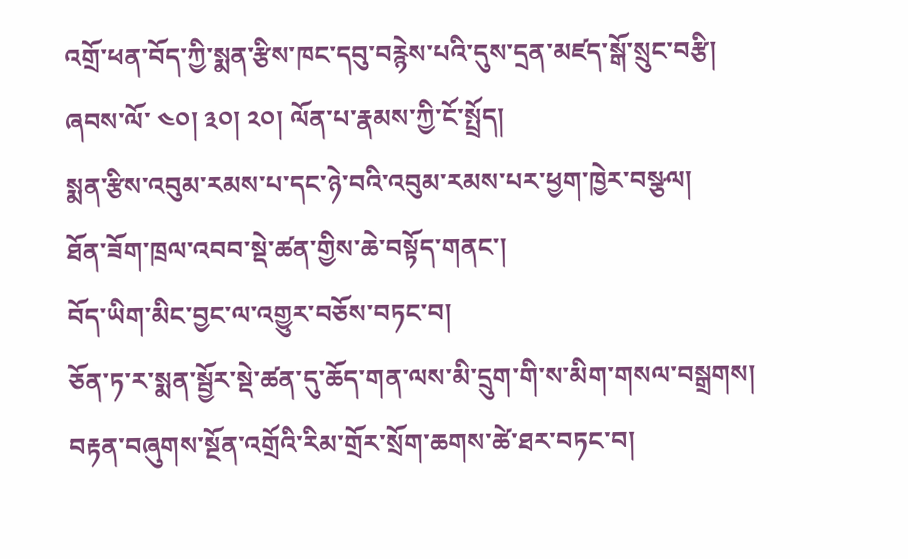འགྲོ་ཕན་བོད་ཀྱི་སྨན་རྩིས་ཁང་དབུ་བརྙེས་པའི་དུས་དྲན་མཛད་སྒོ་སྲུང་བརྩི།
ཞབས་ལོ་ ༤༠། ༣༠། ༢༠། ལོན་པ་རྣམས་ཀྱི་ངོ་སྤྲོད།
སྨན་རྩིས་འབུམ་རམས་པ་དང་ཉེ་བའི་འབུམ་རམས་པར་ཕྱག་ཁྱེར་བསྩལ།
ཐོན་ཟོག་ཁྲལ་འབབ་སྡེ་ཚན་གྱིས་ཆེ་བསྟོད་གནང་།
བོད་ཡིག་མིང་བྱང་ལ་འགྱུར་བཅོས་བཏང་བ།
ཅོན་ཏ་ར་སྨན་སྦྱོར་སྡེ་ཚན་དུ་ཆོད་གན་ལས་མི་དྲུག་གི་ས་མིག་གསལ་བསྒྲགས།
བརྟན་བཞུགས་སྔོན་འགྲོའི་རིམ་གྲོར་སྲོག་ཆགས་ཚེ་ཐར་བཏང་བ།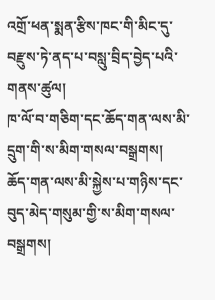འགྲོ་ཕན་སྨན་རྩིས་ཁང་གི་མིང་དུ་བརྫུས་ཏེ་ནད་པ་བསླུ་བྲིད་བྱེད་པའི་གནས་ཚུལ།
ཁ་ལོ་བ་གཅིག་དང་ཆོད་གན་ལས་མི་དྲུག་གི་ས་མིག་གསལ་བསྒྲགས།
ཆོད་གན་ལས་མི་སྐྱེས་པ་གཉིས་དང་བུད་མེད་གསུམ་གྱི་ས་མིག་གསལ་བསྒྲགས།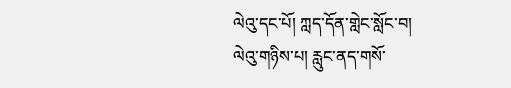ལེའུ་དང་པོ། ཀླད་དོན་གླེང་སློང་བ།
ལེའུ་གཉིས་པ། རླུང་ནད་གསོ་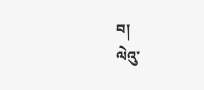བ།
ལེའུ་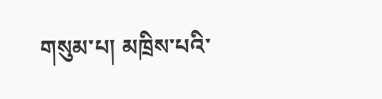གསུམ་པ། མཁྲིས་པའི་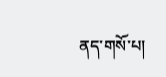ནད་གསོ་པ།